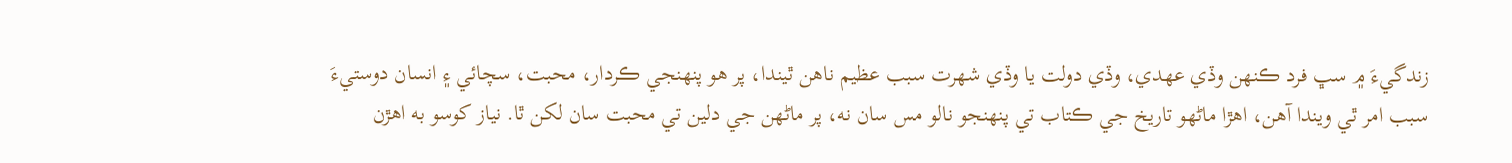زندگيءَ ۾ سڀ فرد ڪنهن وڏي عهدي، وڏي دولت يا وڏي شهرت سبب عظيم ناهن ٿيندا، پر هو پنهنجي ڪردار، محبت، سچائي ۽ انسان دوستيءَ سبب امر ٿي ويندا آهن، اهڙا ماڻهو تاريخ جي ڪتاب تي پنهنجو نالو مس سان نه، پر ماڻهن جي دلين تي محبت سان لکن ٿا. نياز کوسو به اهڙن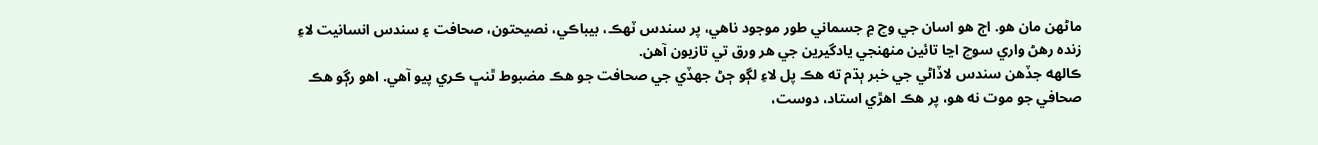ماڻهن مان هو. اڄ هو اسان جي وچ ۾ جسماني طور موجود ناهي، پر سندس ٽهڪ، بيباڪي، نصيحتون، صحافت ۽ سندس انسانيت لاءِ زنده رهڻ واري سوچ اڃا تائين منهنجي يادگيرين جي هر ورق تي تازيون آهن.
ڪالهه جڏهن سندس لاڏاڻي جي خبر ٻڌم ته هڪ پل لاءِ لڳو ڄڻ جهڏي جي صحافت جو هڪ مضبوط ٿنڀ ڪري پيو آهي. اهو رڳو هڪ صحافي جو موت نه هو، پر هڪ اهڙي استاد، دوست،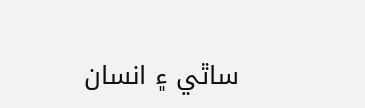ساٿي ۽ انسان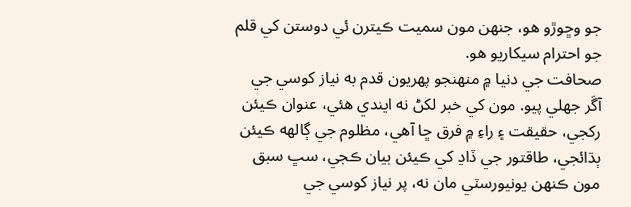جو وڇوڙو هو، جنهن مون سميت ڪيترن ئي دوستن کي قلم جو احترام سيکاريو هو.
صحافت جي دنيا ۾ منهنجو پهريون قدم به نياز کوسي جي آڱر جهلي پيو. مون کي خبر لکڻ نه ايندي هئي، عنوان ڪيئن رکجي، حقيقت ۽ راءِ ۾ فرق ڇا آهي، مظلوم جي ڳالهه ڪيئن ٻڌائجي، طاقتور جي ڏاڍ کي ڪيئن بيان ڪجي، سڀ سبق مون ڪنهن يونيورسٽي مان نه، پر نياز کوسي جي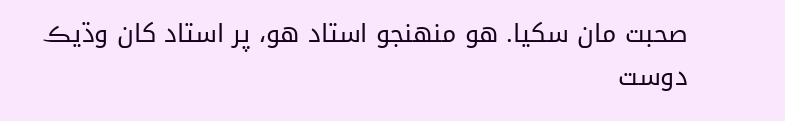صحبت مان سکيا. هو منهنجو استاد هو، پر استاد کان وڌيڪ دوست